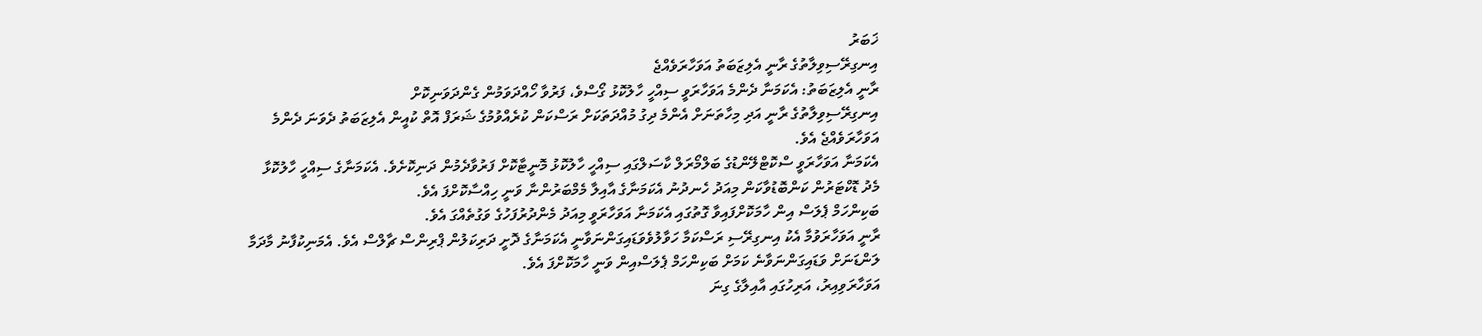ޚަބަރު
އިނގިރޭސިވިލާތުގެ ރާނީ އެލިޒަބަތު އަވަހާރަވެއްޖެ
ރާނީ އެލިޒަބަތު: އެކަމަނާ ދެންމެ އަވަހާރަވީ ސިއްހީ ހާލުކޮޅު ގޯސްވެ، ފަރުވާ ހޯއްދަވަމުން ގެންދަވަނިކޮށް
އިނގިރޭސިވިލާތުގެ ރާނީ އަދި މިހާތަނަށް އެންމެ ދިގު މުއްދަތަކަށް ރަސްކަން ކުރެއްވުމުގެ ޝަރަފް އޮތް ކުއީން އެލިޒަބަތު ދެވަނަ ދެންމެ އަވަހާރަވެއްޖެ އެވެ.
އެކަމަނާ އަވަހާރަވީ ސްކޮޓްލޭންޑުގެ ބަލްމޯރަލް ކާސަލްގައި ސިއްހީ ހާލުކޮޅު މޮނީޓާކޮށް ފަރުވާދެމުން ދަނިކޮށެވެ. އެކަމަނާގެ ސިއްހީ ހާލުކޮޅާ މެދު ޑޮކްޓަރުން ކަންބޮޑުވާކަން މިއަދު ހެނދުނު އެކަމަނާގެ އާއިލާ މެމްބަރުންނާ ވަނީ ހިއްސާކޮށްފަ އެވެ.
ބަކިންހަމް ޕެލަސް އިން ހާމަކޮށްފައިވާ ގޮތުގައި އެކަމަނާ އަވަހާރަވީ މިއަދު މެންދުރުފަހުގެ ވަގުތެއްގަ އެވެ.
ރާނީ އަވަހާރަވުމާ އެކު އިނގިރޭސި ރަސްކަމާ ހަވާލުވެވަޑައިގަންނަވާނީ އެކަމަނާގެ ދޮށީ ދަރިކަލުން ޕްރިންސް ޗާލްސް އެވެ. އެމަނިކުފާނު މާދަމާ ލަންޑަނަށް ވަޑައިގަންނަވާނެ ކަމަށް ބަކިންހަމް ޕެލަސްއިން ވަނީ ހާމަކޮށްފަ އެވެ.
އަވަހާރަވިއިރު، އަރިހުގައި އާއިލާގެ ގިނަ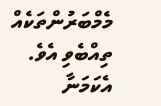މެމްބަރުންތަކެއް ތިއްބެވި އެވެ. އެކަމަނާ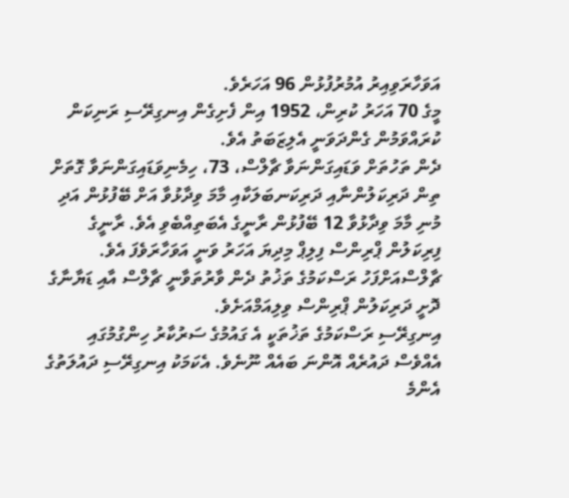އަވަހާރަވިއިރު އުމުރުފުޅުން 96 އަހަރެވެ.
މީގެ 70 އަހަރު ކުރިން، 1952 އިން ފެށިގެން އިނގިރޭސި ރަނިކަން ކުރައްވަމުން ގެންދަވަނީ އެލިޒަބަތު އެވެ.
ދެން ތަހުތަށް ވަޑައިގަންނަވާ ޗާލްސް، 73، ހިމެނިވަޑައިގަންނަވާ ގޮތަށް ތިން ދަރިކަލުންނާއި ދަރިކަނބަލަކާއި މާމަ ވިދާޅުވާ އަށް ބޭފުޅުން އަދި މުނި މާމަ ވިދާޅުވާ 12 ބޭފުޅުން ރާނީގެ އެބަތިއްބެވި އެވެ. ރާނީގެ ފިރިކަލުން ޕްރިންސް ފިލިޕް މިދިޔަ އަހަރު ވަނީ އަވަހާރަވެފަ އެވެ.
ޗާލްސްއަށްފަހު ރަސްކަމުގެ ތަޚުތު ދެން ވާރުތަވާނީ ޗާލްސް އާއި ޑަޔާނާގެ ދޮށީ ދަރިކަލުން ޕްރިންސް ވިލިއަމްއަށެވެ.
އިނގިރޭސި ރަސްކަމުގެ ތަޚުތަކީ އެ ގައުމުގެ ސަރުކާރު ހިންގުމުގައި އެއްވެސް ދައުރެއް އޮންނަ ބައެއް ނޫނެވެ. އެކަމަކު އިނގިރޭސި ދައުލަތުގެ އެންމެ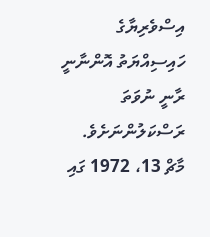އިސްވެރިޔާގެ ހައިސިއްޔަތު އޮންނާނީ ރާނީ ނުވަތަ ރަސްކަލުންނަށެވެ.
މާޗް 13، 1972 ގައި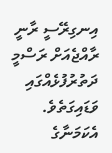އިނގިރޭސީ ރާނީ ރާއްޖެއަށް ރަސްމީ ދަތުރުފުޅެއްގައި ވަޑައިގަތެވެ. އެކަމަނާގެ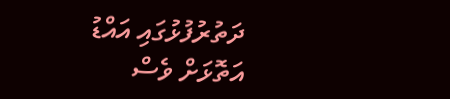ދަތުރުފުޅުގައި އައްޑު އަތޮޅަށް ވެސް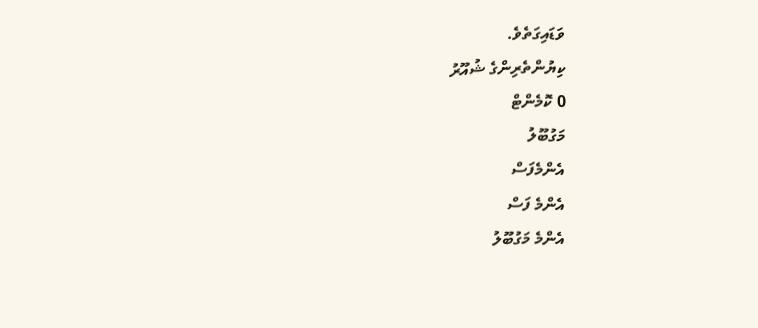ވަޑައިގަތެވެ.
ކިޔުންތެރިންގެ ޝުއޫރު
0 ކޮމެންޓް
މަގުބޫލު
އެންމެފަސް
އެންމެ ފަސް
އެންމެ މަގުބޫލު